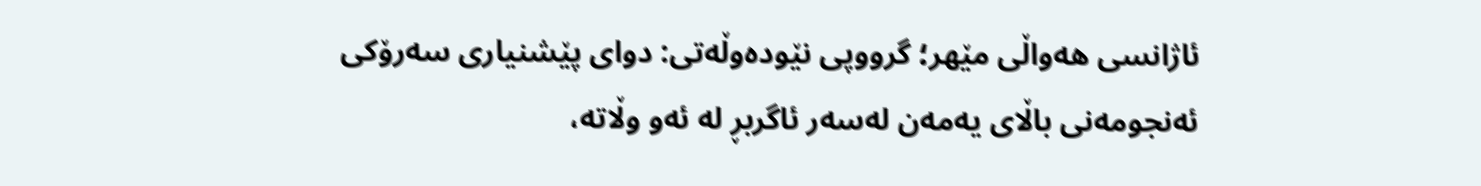ئاژانسی هەواڵی مێهر؛ گرووپی نێودەوڵەتی: دوای پێشنیاری سەرۆکی ئەنجومەنی باڵای یەمەن لەسەر ئاگربڕ لە ئەو وڵاتە،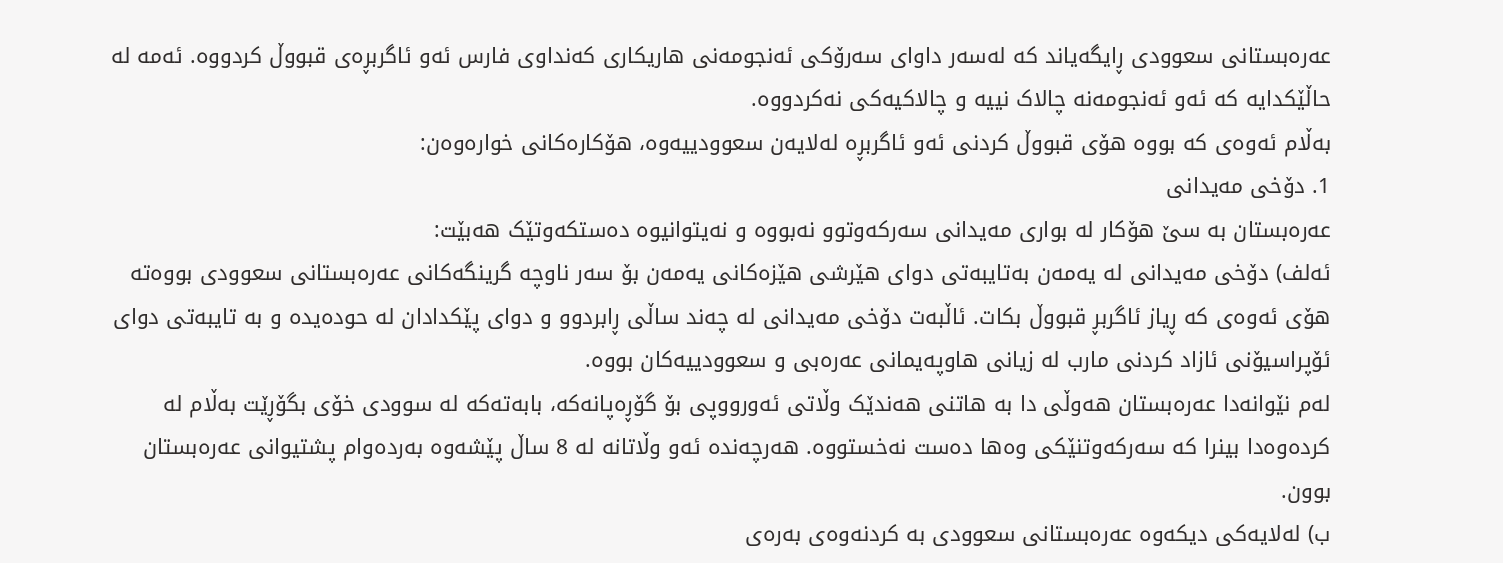عەرەبستانی سعوودی ڕایگەیاند کە لەسەر داوای سەرۆکی ئەنجومەنی هاریکاری کەنداوی فارس ئەو ئاگربڕەی قبووڵ کردووە. ئەمە لە حاڵێکدایە کە ئەو ئەنجومەنە چالاک نییە و چالاکیەکی نەکردووە.
بەڵام ئەوەی کە بووە هۆی قبووڵ کردنی ئەو ئاگربڕە لەلایەن سعوودییەوە، هۆکارەکانی خوارەوەن:
1. دۆخی مەیدانی
عەرەبستان بە سێ هۆکار لە بواری مەیدانی سەرکەوتوو نەبووە و نەیتوانیوە دەستکەوتێک هەبێت:
ئەلف) دۆخی مەیدانی لە یەمەن بەتایبەتی دوای هێرشی هێزەکانی یەمەن بۆ سەر ناوچە گرینگەکانی عەرەبستانی سعوودی بووەتە هۆی ئەوەی کە ڕیاز ئاگربڕ قبووڵ بکات. ئاڵبەت دۆخی مەیدانی لە چەند ساڵی ڕابردوو و دوای پێکدادان لە حودەیدە و بە تایبەتی دوای ئۆپراسیۆنی ئازاد کردنی مارب لە زیانی هاوپەیمانی عەرەبی و سعوودییەکان بووە.
لەم نێوانەدا عەرەبستان هەوڵی دا بە هاتنی هەندێک وڵاتی ئەورووپی بۆ گۆڕەپانەکە، بابەتەکە لە سوودی خۆی بگۆڕێت بەڵام لە کردەوەدا بینرا کە سەرکەوتنێکی وەها دەست نەخستووە. هەرچەندە ئەو وڵاتانە لە 8 ساڵ پێشەوە بەردەوام پشتیوانی عەرەبستان بوون.
ب) لەلایەکی دیکەوە عەرەبستانی سعوودی بە کردنەوەی بەرەی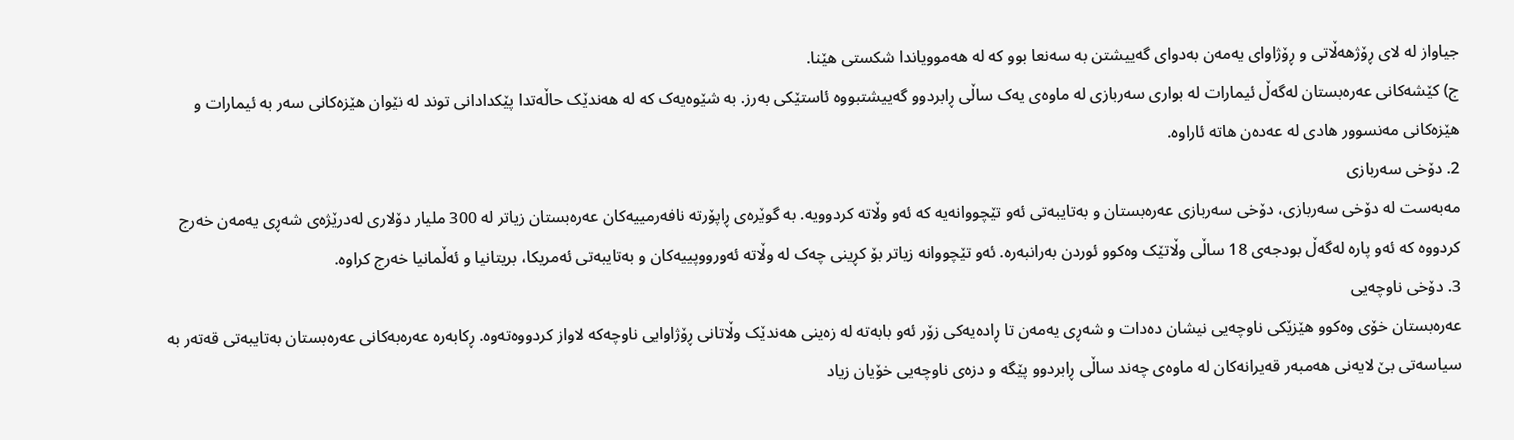جیاواز لە لای ڕۆژهەڵاتی و ڕۆژاوای یەمەن بەدوای گەییشتن بە سەنعا بوو کە لە هەموویاندا شکستی هێنا.
ج) کێشەکانی عەرەبستان لەگەڵ ئیمارات لە بواری سەربازی لە ماوەی یەک ساڵی ڕابردوو گەییشتبووە ئاستێکی بەرز. بە شێوەیەک کە لە هەندێک حاڵەتدا پێکدادانی توند لە نێوان هێزەکانی سەر بە ئیمارات و هێزەکانی مەنسوور هادی لە عەدەن هاتە ئاراوە.
2. دۆخی سەربازی
مەبەست لە دۆخی سەربازی، دۆخی سەربازی عەرەبستان و بەتایبەتی ئەو تێچووانەیە کە ئەو وڵاتە کردوویە. بە گوێرەی ڕاپۆرتە نافەرمییەکان عەرەبستان زیاتر لە 300 ملیار دۆلاری لەدرێژەی شەڕی یەمەن خەرج کردووە کە ئەو پارە لەگەڵ بودجەی 18 ساڵی وڵاتێک وەکوو ئوردن بەرانبەرە. ئەو تێچووانە زیاتر بۆ کڕینی چەک لە وڵاتە ئەورووپییەکان و بەتایبەتی ئەمریکا، بریتانیا و ئەڵمانیا خەرج کراوە.
3. دۆخی ناوچەیی
عەرەبستان خۆی وەکوو هێزێکی ناوچەیی نیشان دەدات و شەڕی یەمەن تا ڕادەیەکی زۆر ئەو بابەتە لە زەینی هەندێک وڵاتانی ڕۆژاوایی ناوچەکە لاواز کردووەتەوە. ڕکابەرە عەرەبەکانی عەرەبستان بەتایبەتی قەتەر بە سیاسەتی بێ لایەنی هەمبەر قەیرانەکان لە ماوەی چەند ساڵی ڕابردوو پێگە و دزەی ناوچەیی خۆیان زیاد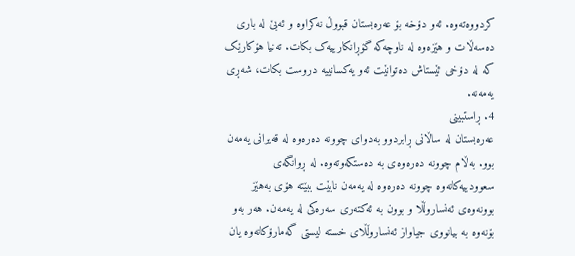کردووەتەوە. ئەو دۆخە بۆ عەرەبستان قبووڵ نەکراوە و ئەبێ لە باری دەسەڵات و هێزەوە لە ناوچەکە گۆڕانکارییەک بکات. تەنیا هۆکارێک کە لە دۆخی ئێستاش دەتوانێت ئەو یەکسانییە دروست بکات، شەڕی یەمەنە.
4. ڕاستبینی
عەرەبستان لە ساڵانی ڕابردوو بەدوای چوونە دەرەوە لە قەیرانی یەمەن بوو. بەڵام چوونە دەرەوەی بە دەستکەوتەوە. لە ڕوانگەی سعوودییەکانەوە چوونە دەرەوە لە یەمەن نابێت ببێتە هۆی بەهێز بوونەوەی ئەنساروڵڵا و بوون بە ئەکتەری سەرەکی لە یەمەن. هەر بەو بۆنەوە بە بیانووی جیاواز ئەنساروڵڵای خستە لیستی گەمارۆکانەوە یان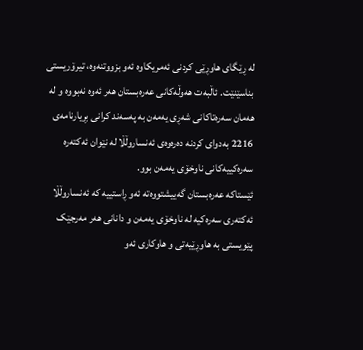لە ڕێگای هاوڕێی کردنی ئەمریکاوە ئەو بزووتنەوە، تیرۆریستی بناسێنێت. ئاڵبەت هەوڵەکانی عەرەبستان هەر ئەوە نەبووە و لە هەمان سەرەتاکانی شەڕی یەمەن بە پەسەند کرانی بڕیارنامەی 2216 بەدوای کردنە دەرەوەی ئەنساروڵڵا لە نێوان ئەکتەرە سەرەکییەکانی ناوخۆی یەمەن بوو.
ئێستاکە عەرەبستان گەییشتووەتە ئەو ڕاستییە کە ئەنساروڵڵا ئەکتەری سەرەکیە لە ناوخۆی یەمەن و دانانی هەر مەرجێک پێویستی بە هاوڕێیەتی و هاوکاری ئەو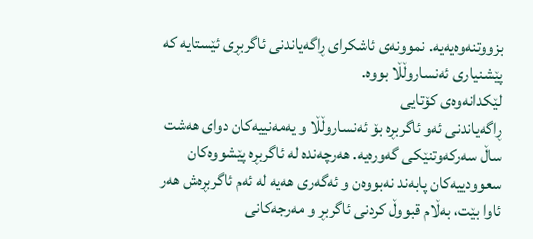بزووتنەوەیەیە. نموونەی ئاشکرای ڕاگەیاندنی ئاگربڕی ئێستایە کە پێشنیاری ئەنساروڵڵا بووە.
لێکدانەوەی کۆتایی
ڕاگەیاندنی ئەو ئاگربڕە بۆ ئەنساروڵڵا و یەمەنییەکان دوای هەشت ساڵ سەرکەوتنێکی گەورەیە. هەرچەندە لە ئاگربڕە پێشووەکان سعوودییەکان پابەند نەبووەن و ئەگەری هەیە لە ئەم ئاگربڕەش هەر ئاوا بێت، بەڵام قبووڵ کردنی ئاگربڕ و مەرجەکانی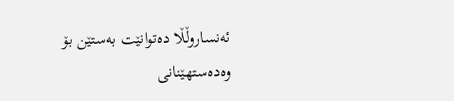ئەنساروڵڵا دەتوانێت بەستێن بۆ وەدەستهێنانی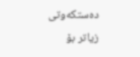دەستکەوتی زیاتر بۆ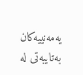یەمەنییەکان بەتایبەتی لە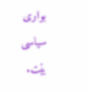بواری سیاسی بێت.